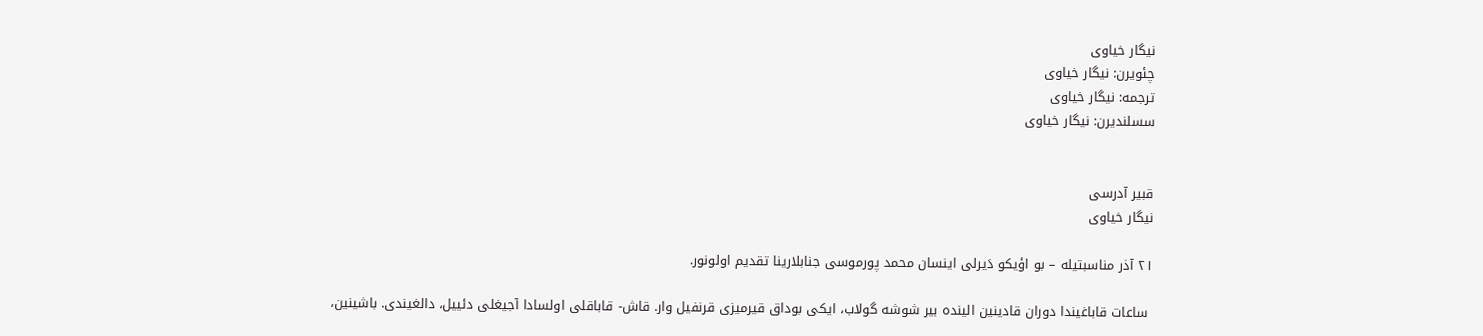نیگار خیاوی
چئویرن: نیگار خیاوی
ترجمه: نیگار خیاوی
سسلندیرن: نیگار خیاوی


قبیر آدرسی
نیگار خیاوی

۲۱ آذر مناسبتیله – بو اؤیکو دَیرلی اینسان محمد پورموسی جنابلارینا تقدیم اولونور.

 ساعات قاباغیندا دوران قادینین الینده بیر شوشه گولاب، ایکی بوداق قیرمیزی قرنفیل وار. قاش- قاباقلی اولسادا آجیغلی دئییل، دالغیندی. باشینین،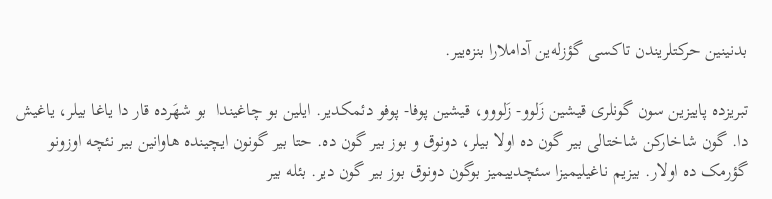بدنینین حرکتلریندن تاکسی گؤزله‌ین آداملارا بنزه‌ییر.

تبریزده پاییزین سون گونلری قیشین زَلوو- زَلووو، قیشین پوفا- پوفو دئمکدیر. ایلین بو چاغیندا  بو شهَرده قار دا یاغا بیلر، یاغیش دا. گون شاخارکن شاختالی بیر گون ده اولا بیلر، دونوق و بوز بیر گون ده. حتا بیر گونون ایچینده هاوانین بیر نئچه اوزونو گؤرمک ده اولار. بیزیم ناغیلیمیزا سئچدییمیز بوگون دونوق بوز بیر گون دیر. بئله بیر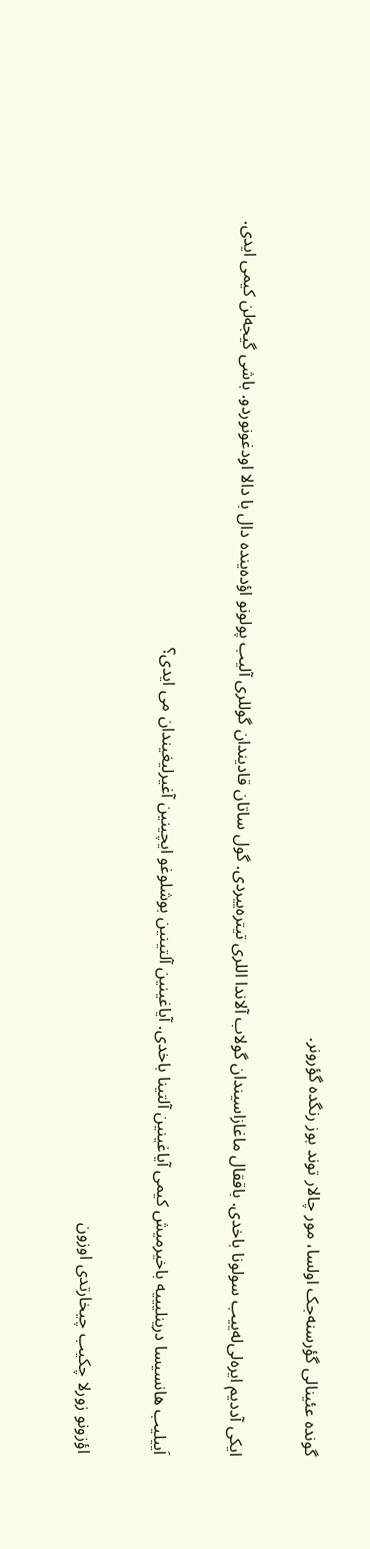گونده عئینالی گؤرسنه‌جک اولسا، مور چالار توند بوز رنگده گؤرونر.

ایکی آددیم ایره‌لی‌له‌ییب سولونا باخدی. باققال ماغازاسیندان گولاب آلاندا اللری تیتره‌ییردی. گول ساتان قادیندان گوللری آلیب پولونو اؤده‌ینده دال با دالا اودغونوردو. باشی گیجه‌لن کیمی ایدی.

اَییلیب هانسیسا درینلیییه باخیرمیش کیمی آیاغینین آلتینا باخدی. آیاغینین آلتینین بوشلوغو ایچینین آغیرلیغیندان می ایدی؟

اؤزونو زورلا چکیب چیخارتدی اوزون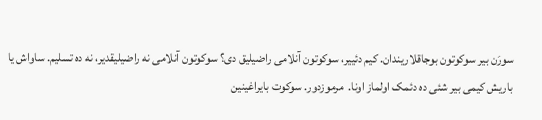سورَن بیر سوکوتون بوجاقلاریندان. کیم دئییر، سوکوتون آنلامی راضیلیق دی؟ سوکوتون آنلامی نه راضیلیقدیر، نه ده تسلیم. ساواش یا باریش کیمی بیر شئی ده دئمک اولماز اونا.  مرموزدور. سوکوت بایراغینین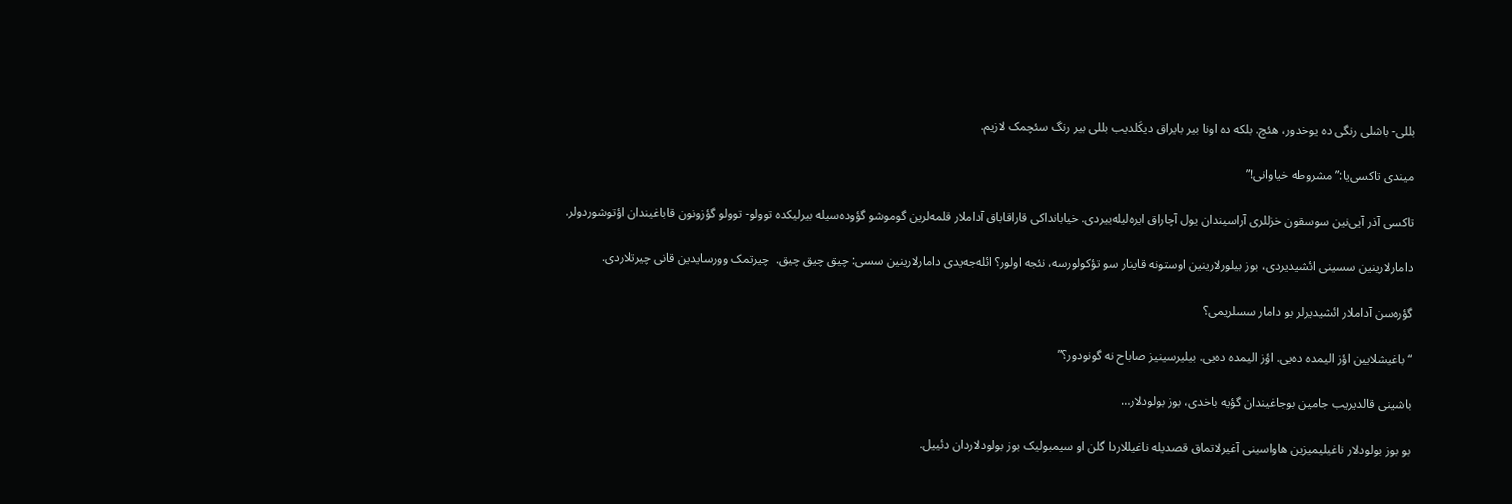بللی- باشلی رنگی ده یوخدور، هئچ. بلکه ده اونا بیر بایراق دیکَلدیب بللی بیر رنگ سئچمک لازیم.

میندی تاکسی‌یا:” مشروطه خیاوانی!”

تاکسی آذر آیی‌نین سوسقون خزللری آراسیندان یول آچاراق ایره‌لیله‌ییردی. خیابانداکی قاراقاباق آداملار قلمه‌لرین گوموشو گؤوده‌سیله بیرلیکده توولو- توولو گؤزونون قاباغیندان اؤتوشوردولر.

دامارلارینین سسینی ائشیدیردی، بوز بیلورلارینین اوستونه قاینار سو تؤکولورسه، نئجه اولور؟ ائله‌جه‌یدی دامارلارینین سسی: چیق چیق چیق.  چیرتمک وورسایدین قانی چیرتلاردی.

گؤره‌سن آداملار ائشیدیرلر بو دامار سسلریمی؟

“باغیشلایین اؤز الیمده ده‌یی. اؤز الیمده ده‌یی. بیلیرسینیز صاباح نه گونودور؟”

باشینی قالدیریب جامین بوجاغیندان گؤیه باخدی، بوز بولودلار…

بو بوز بولودلار ناغیلیمیزین هاواسینی آغیرلاتماق قصدیله ناغیللاردا گلن او سیمبولیک بوز بولودلاردان دئییل.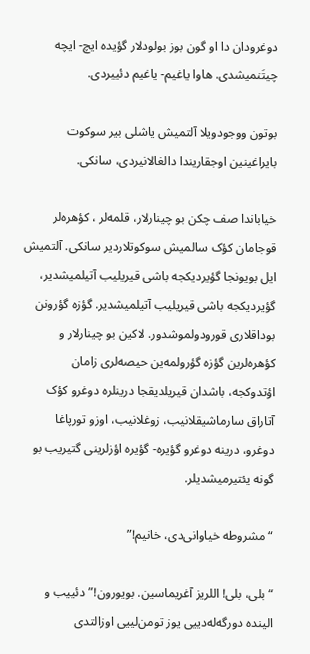دوغرودان دا او گون بوز بولودلار گؤیده ایچ- ایچه چیتَنمیشدی. هاوا یاغیم- یاغیم دئییردی.

بوتون ووجودویلا آلتمیش یاشلی بیر سوکوت بایراغینین اوجقاریندا دالغالانیردی، سانکی.

خیاباندا صف چکن بو چینارلار، قلمه‌لر ، کؤهره‌لر قوجامان کؤک سالمیش سوکوتلاردیر سانکی. آلتمیش ایل بویونجا گؤیردیکجه باشی قیریلیب آتیلمیشدیر، گؤیردیکجه باشی قیریلیب آتیلمیشدیر. گؤزه گؤرونن بوداقلاری قورودولموشدور. لاکین بو چینارلار و کؤهره‌لرین گؤزه گؤرولمه‌ین حیصه‌لری زامان اؤتدوکجه، باشدان قیریلدیقجا درینلره دوغرو کؤک آتاراق سارماشیقلانیب، زوغلانیب، اوزو تورپاغا دوغرو، درینه دوغرو گؤیره- گؤیره اؤزلرینی گتیریب بو گونه یئتیرمیشدیلر.

“مشروطه خیاوانی‌دی، خانیم!”

“بلی، بلی! اللریز آغریماسین. بویورون!”دئییب و الینده دورگه‌له‌دییی یوز تومن‌لییی اوزالتدی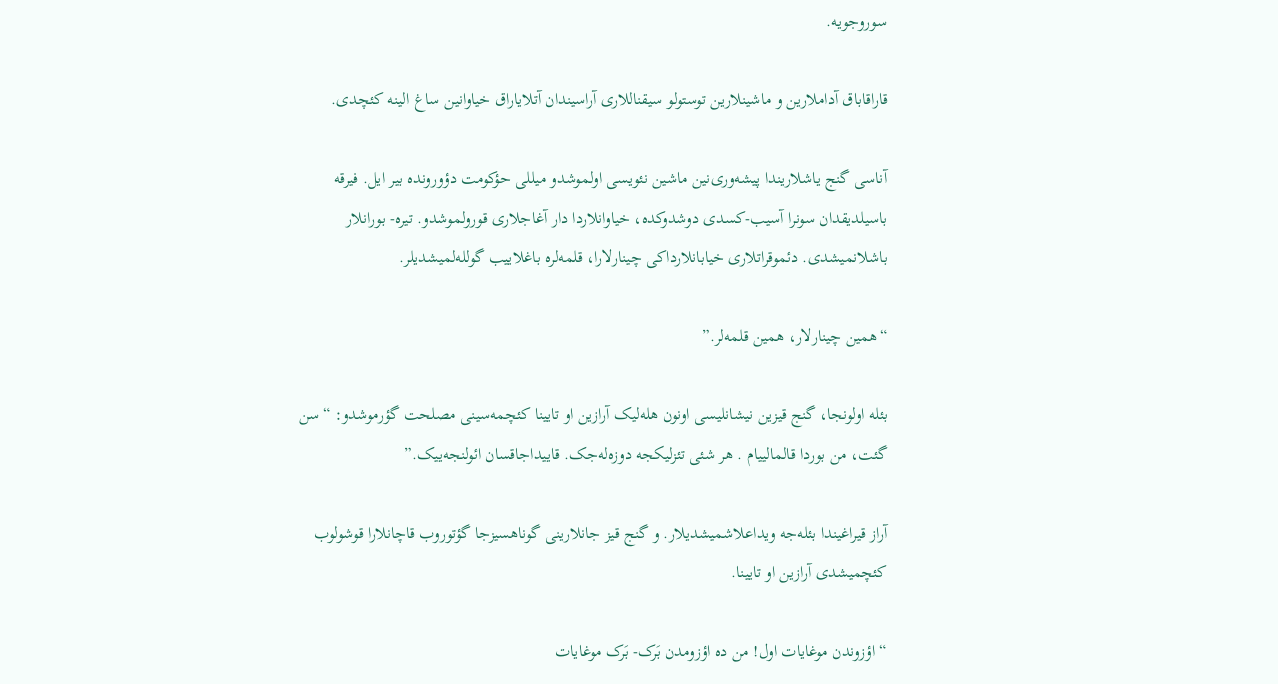سوروجویه.

قاراقاباق آداملارین و ماشینلارین توستولو سیقناللاری آراسیندان آتلایاراق خیاوانین ساغ الینه کئچدی.

آناسی گنج یاشلاریندا پیشه‌وری‌نین ماشین نئویسی اولموشدو میللی حؤکومت دؤورونده بیر ایل. فیرقه باسیلدیقدان سونرا آسیب-کسدی دوشدوکده، خیاوانلاردا دار آغاجلاری قورولموشدو. تیره- بورانلار باشلانمیشدی. دئموقراتلاری خیابانلارداکی چینارلارا، قلمه‌لره باغلاییب گولله‌لمیشدیلر.

“همین چینارلار، همین قلمه‌لر.”

بئله اولونجا، گنج قیزین نیشانلیسی اونون هله‌لیک آرازین او تایینا کئچمه‌سینی مصلحت گؤرموشدو: “سن گئت، من بوردا قالمالییام . هر شئی تئزلیکجه دوزه‌له‌جک. قاییداجاقسان ائولنجه‌ییک.”

آراز قیراغیندا بئله‌جه ویداعلاشمیشدیلار. و گنج قیز جانلارینی گوناهسیزجا گؤتوروب قاچانلارا قوشولوب کئچمیشدی آرازین او تایینا.

“اؤزوندن موغایات اول! من ده اؤزومدن بَرک- بَرک موغایات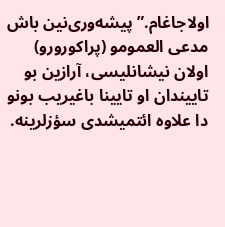اولاجاغام.” پیشه‌وری‌نین باش مدعی العمومو (پراکورورو) اولان نیشانلیسی، آرازین بو تاییندان او تایینا باغیریب بونو دا علاوه ائتمیشدی سؤزلرینه.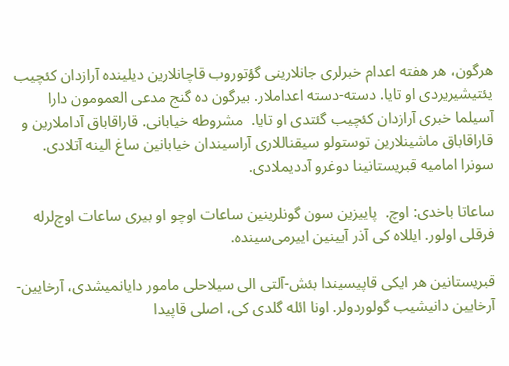هرگون، هر هفته اعدام خبرلری جانلارینی گؤتوروب قاچانلارین دیلینده آرازدان کئچیب یئتیشیریردی او تایا. دسته-دسته اعداملار. بیرگون ده گنج مدعی العمومون دارا آسیلما خبری آرازدان کئچیب گئتدی او تایا.  مشروطه خیابانی. قاراقاباق آداملارین و قاراقاباق ماشینلارین توستولو سیقناللاری آراسیندان خیابانین ساغ الینه آتلادی. سونرا امامیه قبریستانینا دوغرو آددیملادی.

ساعاتا باخدی: اوچ.  پاییزین سون گونلرینین ساعات اوچو او بیری ساعات اوچ‌لرله فرقلی اولور. ایللاه کی آذر آیینین اییرمی‌سینده.

قبریستانین هر ایکی قاپیسیندا بئش-آلتی الی سیلاحلی مامور دایانمیشدی، آرخایین- آرخایین دانیشیب گولوردولر. اونا ائله گلدی کی، اصلی قاپیدا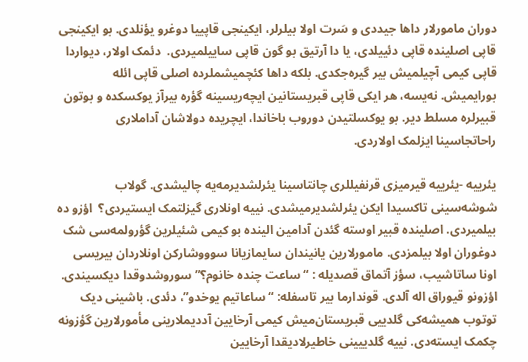دوران مامورلار داها جیددی و سَرت اولا بیلرلر، ایکینجی قاپییا دوغرو یؤنلدی. بو ایکینجی قاپی اصلینده قاپی دئییلدی، یا دا آرتیق بو گون قاپی ساییلمیردی.  دئمک اولار، دیواردا قاپی کیمی آچیلمیش بیر گیره‌جکدی. بلکه داها کئچمیشملرده اصلی قاپی ائله بورایمیش. نه‌یسه، هر ایکی قاپی قبریستانین ایچه‌ریسینه گؤره بیرآز یوکسکده و بوتون قبیرلره مسلط دیر. بو یوکسلتیدن دوروب باخاندا، ایچریده دولاشان آداملاری راحاتجاسینا ایزلمک اولاردی.

یئرییه -یئرییه قیرمیزی قرنفیللری چانتاسینا یئرلشدیرمه‌یه چالیشدی. گولاب شوشه‌سینی تاکسیدا ایکن یئرلشدیرمیشدی. نییه اونلاری گیزلتمک ایستیردی؟  اؤزو ده بیلمیردی. اصلینده قبیر اوسته گئدن آدامین الینده بو کیمی شئیلرین گؤرولمه‌سی شک دوغوران اولا بیلمزدی. مامورلارین یانیندان سایمازیانا سوووشارکن اونلاردان بیریسی اونا ساتاشیب، سؤز آتماق قصدیله : “ساعت چنده خانوم؟” سوروشدوقدا دیکسیندی. اؤزونو قیوراق اله آلدی. قوندارما بیر تاسفله: “ساعاتیم یوخدو”، دئدی. باشینی دیک توتوب همیشه‌کی گلدییی قبریستان‌میش کیمی آرخایین آددیملارینی مأمورلارین گؤزونه چکمک ایسته‌دی. نییه گلدییینی خاطیرلادیقدا آرخایین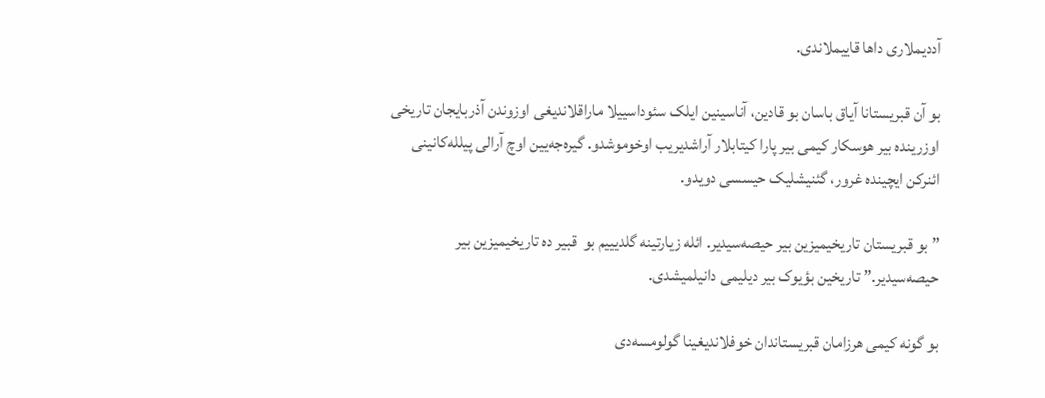آددیملاری داها قاییملاندی.

بو آن قبریستانا آیاق باسان بو قادین، آناسینین ایلک سئوداسییلا ماراقلاندیغی اوزوندن آذربایجان تاریخی اوزرینده بیر هوسکار کیمی بیر پارا کیتابلار آراشدیریب اوخوموشدو. گیره‌جه‌یین اوچ آرالی پیلله‌کانینی ائنرکن ایچینده غرور، گئنیشلیک حیسسی دویدو.

” بو قبریستان تاریخیمیزین بیر حیصه‌سیدیر. ائله زیارتینه گلدیییم بو  قبیر ده تاریخیمیزین بیر حیصه‌سیدیر.” تاریخین بؤیوک بیر دیلیمی دانیلمیشدی.

بو گونه کیمی هرزامان قبریستاندان خوفلاندیغینا گولومسه‌دی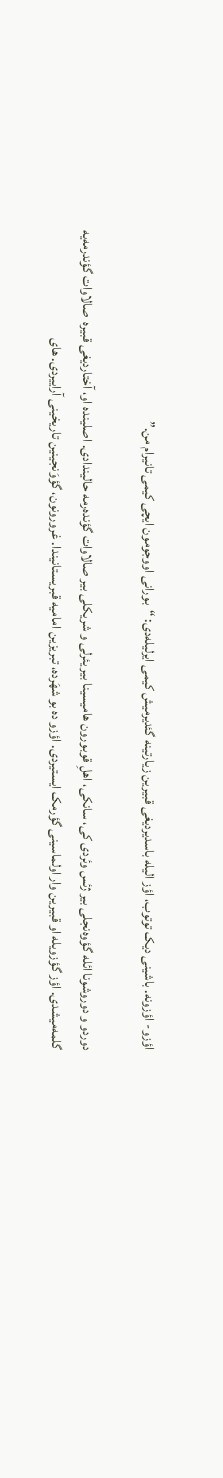اؤزو- اؤزونه. باشینی دیک توتوب، اؤز الیله باسدیردیغی قبیرین زیارتینه گئدیرمیش کیمی ایرلیله‌دی: “بورانی اووجومون ایچی کیمی تانیرام من.”

دوردو و دوروشونا ائله گؤوه‌نجلی بیر ژئس وئردی کی، سانکی، اهلِ قوبورون هامیسینا بیر یئرلی و شریکلی بیر صالاوات گؤنده‌رمه حالیندادی. اصلینده او، آختاردیغی قبیره  صالاوات گؤندرمه‌یه گلمه‌میشدی. اؤز گؤزویله او قبیرین وار اولماسینی گؤرمک ایستیردی. اؤزو ده بو شهَرده، تبریزین امامیه قبریستانیندا. غرورونون، گؤوَنجینین تاریخینی آراییردی. های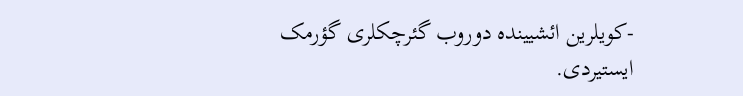-کویلرین ائشیینده دوروب گئرچکلری گؤرمک ایستیردی.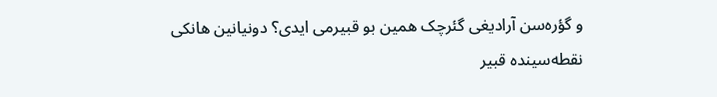و گؤره‌سن آرادیغی گئرچک همین بو قبیرمی ایدی؟ دونیانین هانکی نقطه‌سینده قبیر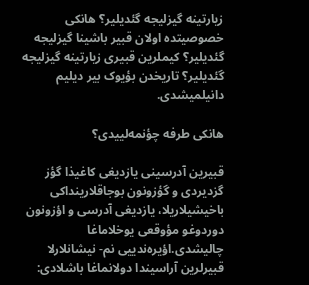زیارتینه گیزلیجه گئدیلیر؟ هانکی خصوصیتده اولان قبیر باشینا گیزلیجه گئدیلیر؟ کیملرین قبیری زیارتینه گیزلیجه گئدیلیر؟ تاریخدن بؤیوک بیر دیلیم دانیلمیشدی.

هانکی طرفه چؤنمه‌لییدی؟

قبیرین آدرسینی یازدیغی کاغیذا گؤز گزدیردی و گؤزونون بوجاقلارینداکی باخیشیلاریلا، یازدیغی آدرسی و اؤزونون دوردوغو مؤوقعی یوخلاماغا چالیشدی.اؤیره‌ندییی نم- نیشانلارلا قبیرلرین آراسیندا دولانماغا باشلادی: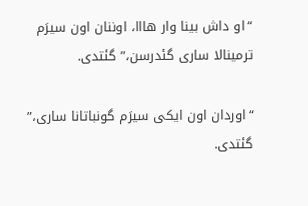“او داش بینا وار هااا، اوننان اون سیرَم ترمینالا ساری گئدرسن،” گئتدی.

“اوردان اون ایکی سیرَم گونباتانا ساری،” گئتدی.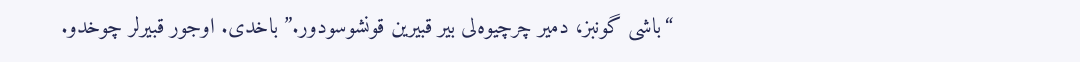“باشی گونبز، دمیر چرچیوه‌لی بیر قبیرین قونشوسودور.” باخدی. اوجور قبیرلر چوخدو.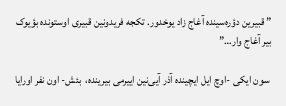” قبیرین دؤره‌سینده آغاج زاد یوخدور. تکجه فریدونین قبیری اوستونده بؤیوک بیر آغاج وار…”

 سون ایکی -اوچ ایل ایچینده آذر آیی‌نین اییرمی بیرینده،  بئش- اون نفر اورایا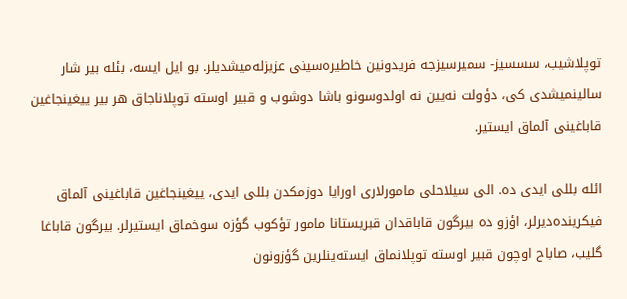توپلاشیب، سسسیز- سمیرسیزجه فریدونین خاطیره‌سینی عزیزله‌میشدیلر. بو ایل ایسه، بئله بیر شار سالینمیشدی کی، دؤولت نه‌یین نه اولدوسونو باشا دوشوب و قبیر اوسته توپلاناجاق هر بیر ییغینجاغین قاباغینی آلماق ایستیر.

ائله بللی ایدی ده. الی سیلاحلی مامورلاری اورایا دوزمکدن بللی ایدی، ییغینجاغین قاباغینی آلماق فیکرینده‌دیرلر، اؤزو ده بیرگون قاباقدان قبریستانا مامور تؤکوب گؤزه سوخماق ایستیرلر. بیرگون قاباغا گلیب، صاباح اوچون قبیر اوسته توپلانماق ایسته‌ینلرین گؤزونون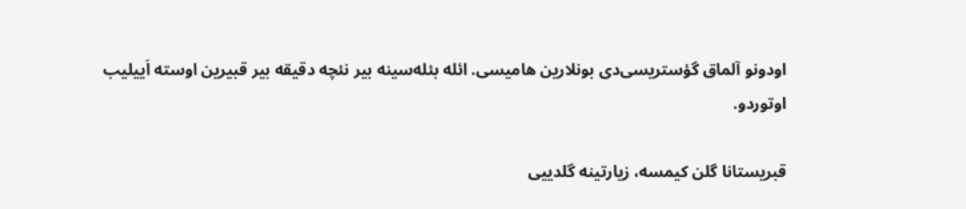اودونو آلماق گؤستریسی‌دی بونلارین هامیسی. ائله بئله‌سینه بیر نئچه دقیقه بیر قبیرین اوسته اَییلیب اوتوردو.

قبریستانا گلن کیمسه، زیارتینه گلدییی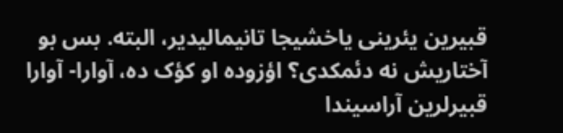قبیرین یئرینی یاخشیجا تانیمالیدیر، البته. بس بو آختاریش نه دئمکدی؟ اؤزوده او کؤک ده، آوارا- آوارا قبیرلرین آراسیندا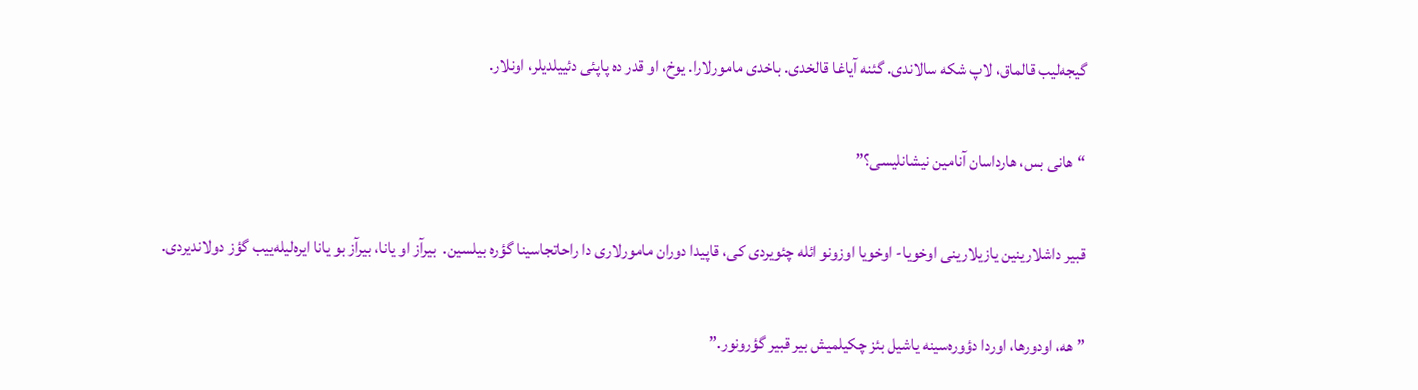گیجه‌لیب قالماق، لاپ شکه سالاندی. گئنه آیاغا قالخدی. باخدی مامورلارا. یوخ، او قدر ده پاپئی دئییلدیلر، اونلار.

“هانی بس، هارداسان آنامین نیشانلیسی؟”

قبیر داشلارینین یازیلارینی اوخویا- اوخویا اوزونو ائله چئویردی کی، قاپیدا دوران مامورلاری دا راحاتجاسینا گؤره بیلسین.  بیرآز او یانا، بیرآز بو یانا ایره‌لیله‌ییب گؤز دولاندیردی.

” هه، اودورها، اوردا دؤوره‌سینه یاشیل بئز چکیلمیش بیر قبیر گؤرونور.”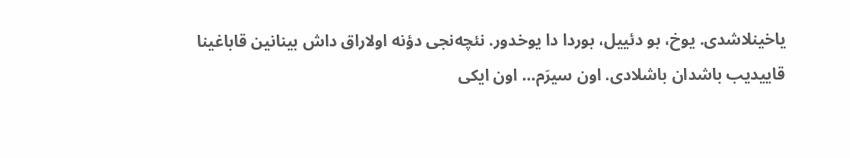یاخینلاشدی. یوخ، بو دئییل، بوردا دا یوخدور. نئچه‌نجی دؤنه اولاراق داش بینانین قاباغینا قاییدیب باشدان باشلادی. اون سیرَم… اون ایکی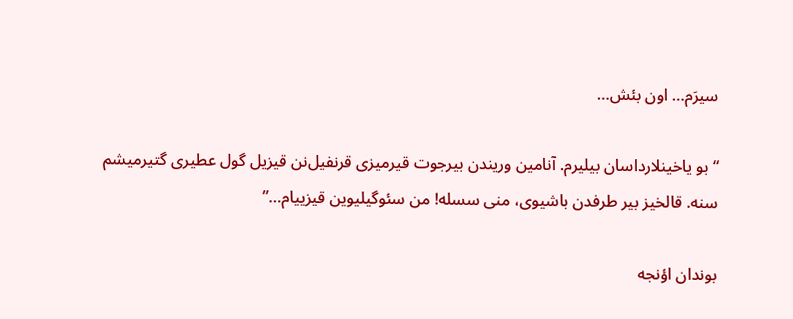سیرَم… اون بئش…

“بو یاخینلارداسان بیلیرم. آنامین وریندن بیرجوت قیرمیزی قرنفیل‌نن قیزیل گول عطیری گتیرمیشم سنه. قالخیز بیر طرفدن باشیوی، منی سسله! من سئوگیلیوین قیزییام…”

بوندان اؤنجه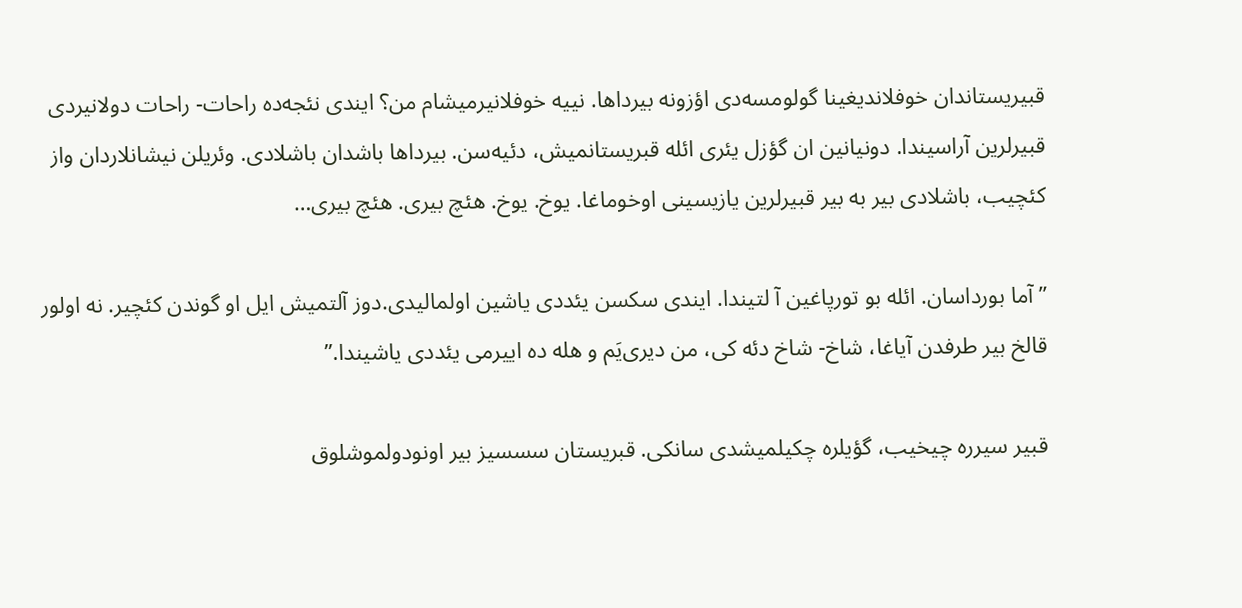قبیریستاندان خوفلاندیغینا گولومسه‌دی اؤزونه بیرداها. نییه خوفلانیرمیشام من؟ ایندی نئجه‌ده راحات- راحات دولانیردی قبیرلرین آراسیندا. دونیانین ان گؤزل یئری ائله قبریستانمیش، دئیه‌سن. بیرداها باشدان باشلادی. وئریلن نیشانلاردان واز کئچیب، باشلادی بیر به بیر قبیرلرین یازیسینی اوخوماغا. یوخ. یوخ. هئچ بیری. هئچ بیری…

” آما بورداسان. ائله بو تورپاغین آ لتیندا. ایندی سکسن یئددی یاشین اولمالیدی.دوز آلتمیش ایل او گوندن کئچیر. نه اولور  قالخ بیر طرفدن آیاغا، شاخ- شاخ دئه کی، من دیری‌یَم و هله ده اییرمی یئددی یاشیندا.”

قبیر سیرره چیخیب، گؤیلره چکیلمیشدی سانکی. قبریستان سسسیز بیر اونودولموشلوق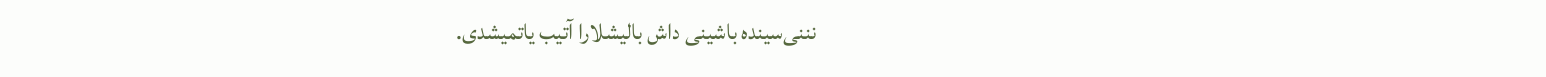نننی‌سینده باشینی داش بالیشلارا آتیب یاتمیشدی.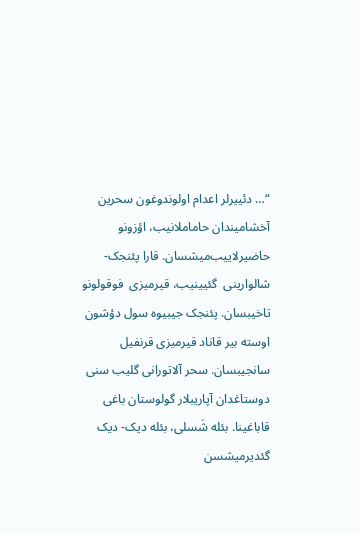“… دئییرلر اعدام اولوندوغون سحرین آخشامیندان حاماملانیب، اؤزونو حاضیرلاییب‌میشسان. قارا پئنجک-شالوارینی  گئیینیب، قیرمیزی  فوقولونو تاخیبسان. پئنجک جیبیوه سول دؤشون اوسته بیر قاناد قیرمیزی قرنفیل سانجیبسان. سحر آلاتورانی گلیب سنی دوستاغدان آپاریبلار گولوستان باغی قاباغینا. بئله شَسلی، بئله دیک- دیک گئدیرمیشسن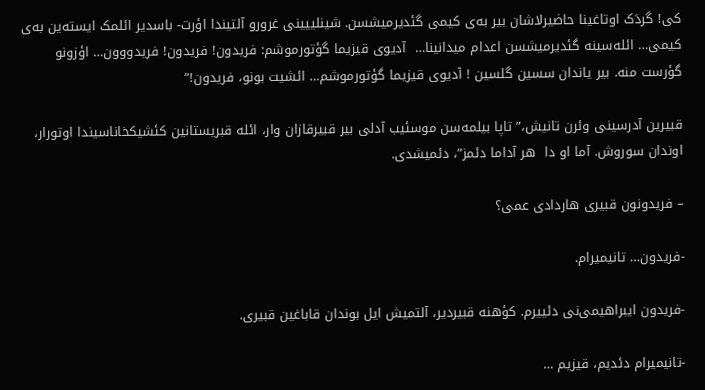کی! گردَک اوتاغینا حاضیرلاشان بیر به‌ی کیمی گئدیرمیشسن. شینلییینی غرورو آلتیندا اؤرت- باسدیر ائلمک ایسته‌ین به‌ی کیمی… ائله‌سینه گئدیرمیشسن اعدام میدانینا…  آدیوی قیزیما گؤتورموشم: فریدون! فریدون! فریدووون… اؤزونو گؤرست منه. بیر یاندان سسین گلسین ! آدیوی قیزیما گؤتورموشم… ائشیت بونو، فریدون!”

قبیرین آدرسینی وئرن تانیش،”تاپا بیلمه‌سن موسئیب آدلی بیر قبیرقازان وار، ائله قبریستانین کئشیکخاناسیندا اوتورار،  اوندان سوروش. آما او دا  هر آداما دئمز”، دئمیشدی.

– فریدونون قبیری هاردادی عمی؟

-فریدون… تانیمیرام.

-فریدون ایبراهیمی‌نی دئییرم. کؤهنه قبیردیر، آلتمیش ایل بوندان قاباغین قبیری.

-تانیمیرام دئدیم، قیزیم …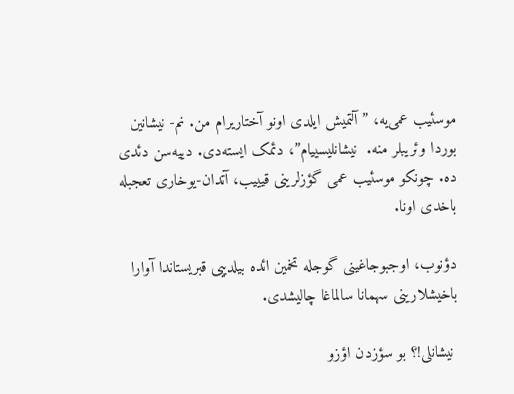موسئیب عمی‌یه، ” آلتمیش ایلدی اونو آختاریرام من. نم- نیشانین بوردا وئریبلر منه.  نیشانلیسییام”، دئمک ایسته‌دی. دییه‌سن دئدی ده. چونکو موسئیب عمی گؤزلرینی قیییب، آتدان-یوخاری تعجبله باخدی اونا.

دؤنوب، اوجبوجاغینی گوجله تخمین ائده بیلدییی قبریستاندا آوارا باخیشلارینی سهمانا سالماغا چالیشدی.

 نیشانلی!؟ بو سؤزدن اؤزو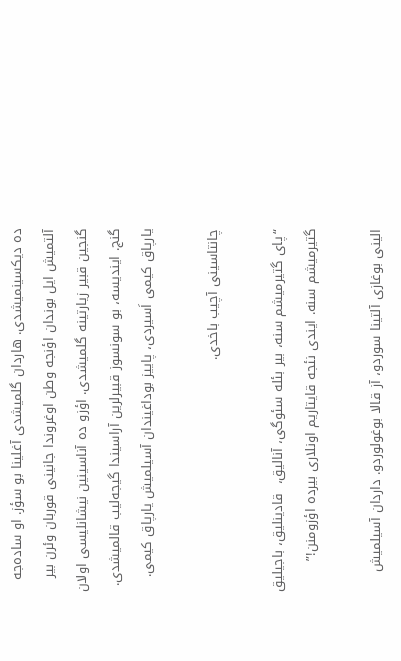ده دیکسینمیشدی. هاردان گلمیشدی آغلینا بو سؤز. او ساده‌جه آلتمیش ایل بوندان اؤنجه وطن اوغروندا جانینی قوربان وئرن بیر گنجین قبیر زیارتینه گلمیشدی. اؤزو ده آناسینین نیشانلیسی اولان گنج. ایندیسه، بو سونسوز قبیرلرین آراسیندا گیجه‌لیب قالمیشدی. یارپاق کیمی اَسیردی، پاییز بوداغیندان آسیلمیش یارپاق کیمی.

چانتاسینی آچیب باخدی.

“پای گتیرمیشم سنه، بیر بئله سئوگی، آنالیق،  قادینلیق، باجیلیق گتیرمیشم سنه. ایندی نئجه قایتاریم اونلاری بیرده اؤزومنن!”

الینی بوغازی آلتینا سوردو، آز قالا بوغولوردو. داردان آسیلمیش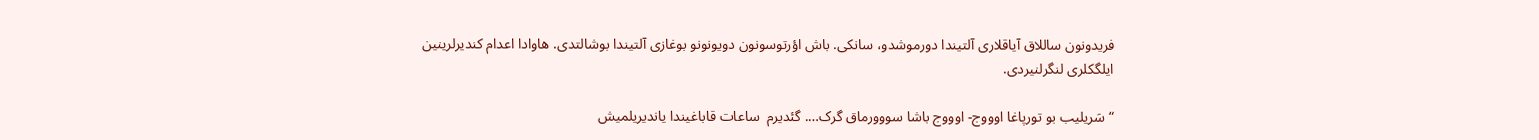فریدونون ساللاق آیاقلاری آلتیندا دورموشدو، سانکی. باش اؤرتوسونون دویونونو بوغازی آلتیندا بوشالتدی. هاوادا اعدام کندیرلرینین ایلگکلری لنگرلنیردی.

“سَریلیب بو تورپاغا اوووج- اوووج باشا سووورماق گرک…. گئدیرم  ساعات قاباغیندا یاندیریلمیش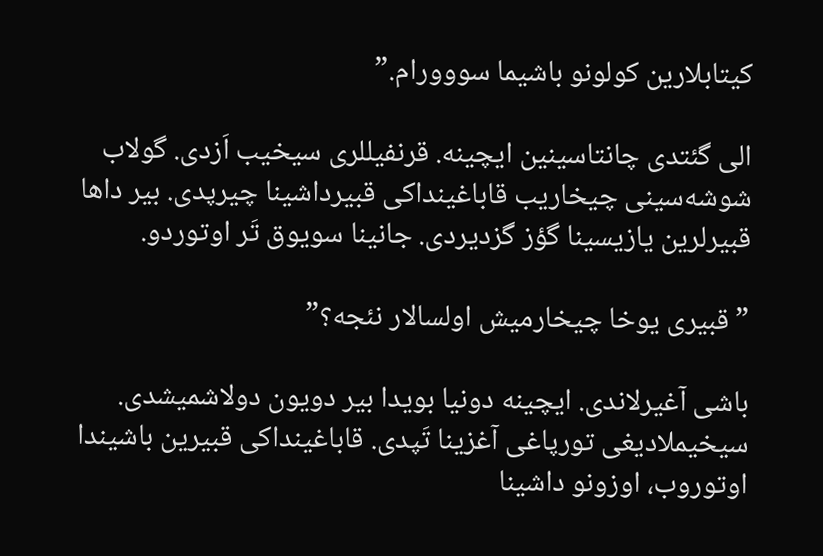کیتابلارین کولونو باشیما سووورام.”

الی گئتدی چانتاسینین ایچینه. قرنفیللری سیخیب اَزدی. گولاب شوشه‌سینی چیخاریب قاباغینداکی قبیرداشینا چیرپدی. بیر داها قبیرلرین یازیسینا گؤز گزدیردی. جانینا سویوق تَر اوتوردو.

” قبیری یوخا چیخارمیش اولسالار نئجه؟”

باشی آغیرلاندی. ایچینه دونیا بویدا بیر دویون دولاشمیشدی. سیخیملادیغی تورپاغی آغزینا تَپدی. قاباغینداکی قبیرین باشیندا اوتوروب، اوزونو داشینا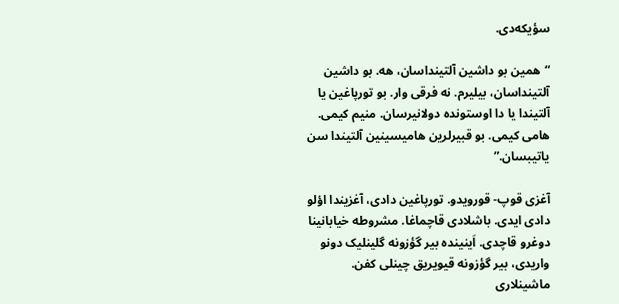سؤیکه‌دی.

“همین بو داشین آلتینداسان، هه. بو داشین آلتینداسان، بیلیرم. نه فرقی وار. بو تورپاغین یا آلتیندا یا دا اوستونده دولانیرسان. منیم کیمی. هامی کیمی. بو قبیرلرین هامیسینین آلتیندا سن یاتیبسان.”

آغزی قوپ- قورویدو. تورپاغین دادی، آغزیندا اؤلو دادی ایدی. باشلادی قاچماغا. مشروطه خیابانینا دوغرو قاچدی. اَینینده بیر گؤزونه گلینلیک دونو واریدی، بیر گؤزونه قیویریق چینلی کفن. ماشینلاری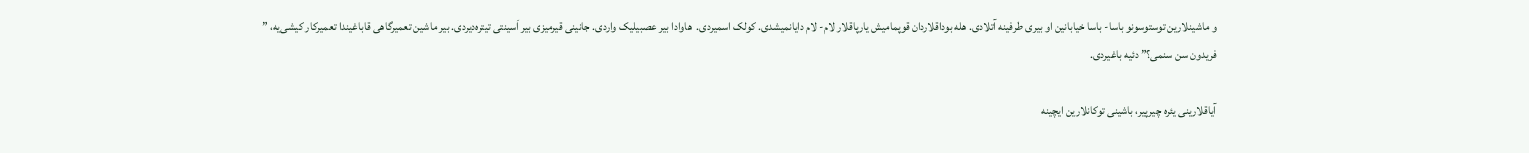و ماشینلارین توستوسونو باسا- باسا خیابانین او بیری طرفینه آتلادی. هله بوداقلاردان قوپمامیش یارپاقلار لام- لام دایانمیشدی. کولک اسمیردی.  هاوادا بیر عصبیلیک واردی. جانینی قیرمیزی بیر اَسینتی تیتره‌دیردی. بیر ماشین تعمیرگاهی قاباغیندا تعمیرکار کیشی‌یه، ” فریدون سن سنمی؟” دئیه باغیردی.

آیاقلارینی یئره چیرپیر، باشینی توکانلارین ایچینه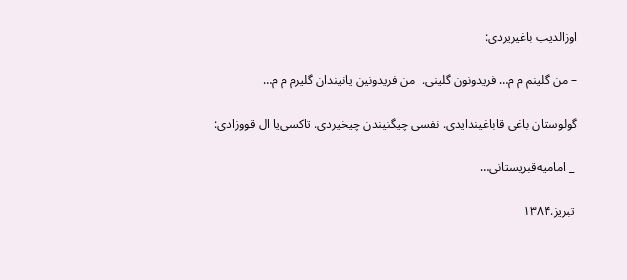اوزالدیب باغیریردی:

– من گلینم م م… فریدونون گلینی.  من فریدونین یانیندان گلیرم م م…

گولوستان باغی قاباغیندایدی. نفسی چیگنیندن چیخیردی. تاکسی‌یا ال قووزادی:

 _ امامیه‌قبریستانی…

 تبریز.۱۳۸۴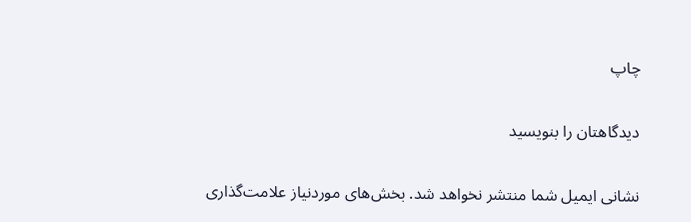چاپ

دیدگاهتان را بنویسید

نشانی ایمیل شما منتشر نخواهد شد. بخش‌های موردنیاز علامت‌گذاری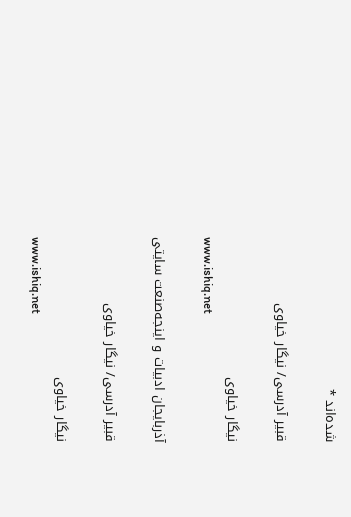شده‌اند *

قبیر آدرسی/ نیگار خیاوی

نیگار خیاوی
www.ishiq.net

آذربایجان ادبیات و اینجه‌صنعت سایتی

قبیر آدرسی/ نیگار خیاوی

نیگار خیاوی
www.ishiq.net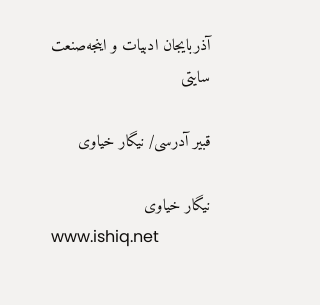آذربایجان ادبیات و اینجه‌صنعت سایتی

قبیر آدرسی/ نیگار خیاوی

نیگار خیاوی
www.ishiq.net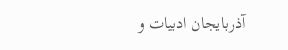آذربایجان ادبیات و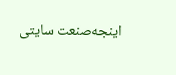اینجه‌صنعت سایتی